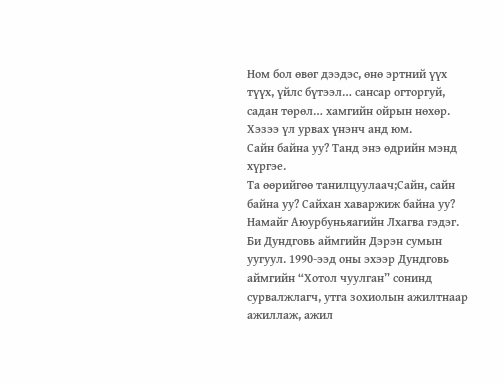Ном бол өвөг дээдэс, өнө эртний үүх түүх, үйлс бүтээл… сансар огторгуй, садан төрөл… хамгийн ойрын нөхөр. Хэзээ үл урвах үнэнч анд юм.
Сайн байна уу? Танд энэ өдрийн мэнд хүргэе.
Та өөрийгөө танилцуулаач;Сайн, сайн байна уу? Сайхан хаваржиж байна уу?
Намайг Аюурбуньяагийн Лхагва гэдэг. Би Дундговь аймгийн Дэрэн сумын уугуул. 1990-ээд оны эхээр Дундговь аймгийн “Хотол чуулган” сонинд сурвалжлагч, утга зохиолын ажилтнаар ажиллаж, ажил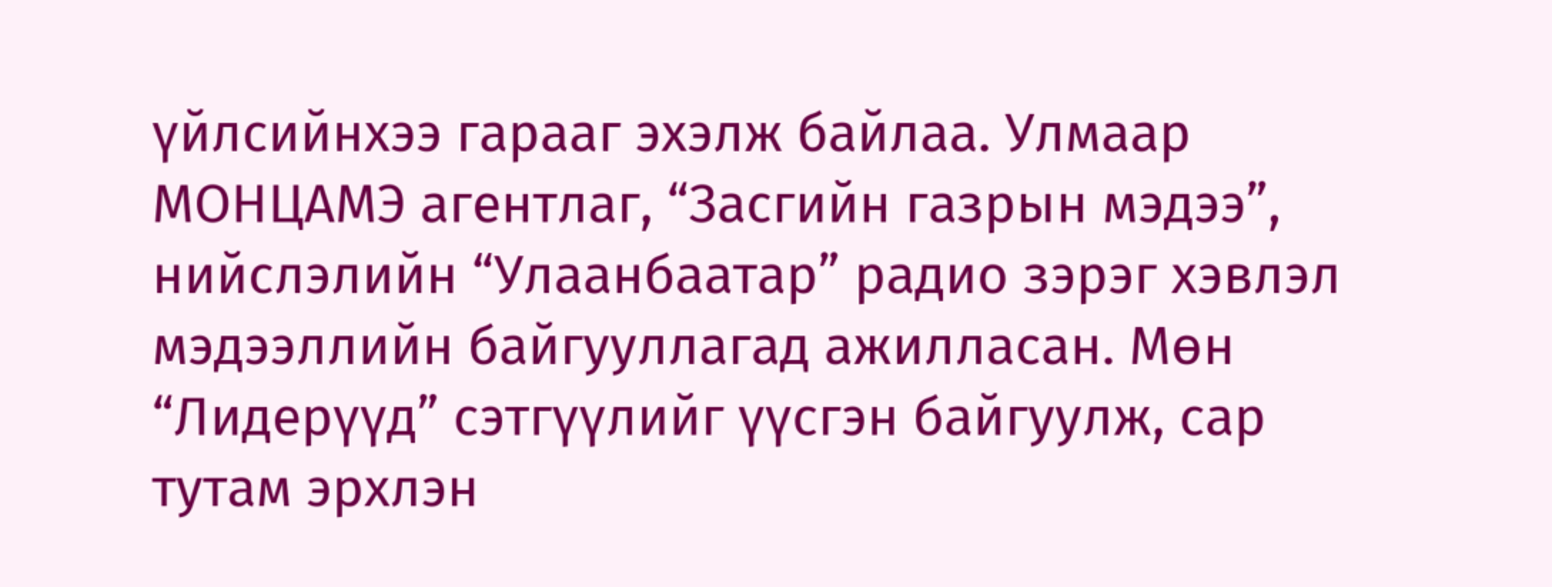үйлсийнхээ гарааг эхэлж байлаа. Улмаар МОНЦАМЭ агентлаг, “Засгийн газрын мэдээ”, нийслэлийн “Улаанбаатар” радио зэрэг хэвлэл мэдээллийн байгууллагад ажилласан. Мөн “Лидерүүд” сэтгүүлийг үүсгэн байгуулж, сар тутам эрхлэн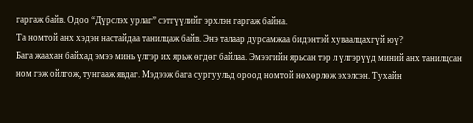гаргаж байв. Одоо “Дүрслэх урлаг” сэтгүүлийг эрхлэн гаргаж байна.
Та номтой анх хэдэн настайдаа танилцаж байв. Энэ талаар дурсамжаа бидэнтэй хуваалцахгүй юү?
Бага жаахан байхад эмээ минь үлгэр их ярьж өгдөг байлаа. Эмээгийн ярьсан тэр л үлгэрүүд миний анх танилцсан ном гэж ойлгож, тунгааж явдаг. Мэдээж бага сургуульд ороод номтой нөхөрлөж эхэлсэн. Тухайн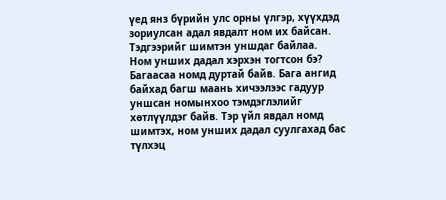үед янз бүрийн улс орны үлгэр, хүүхдэд зориулсан адал явдалт ном их байсан. Тэдгээрийг шимтэн уншдаг байлаа.
Ном унших дадал хэрхэн тогтсон бэ?
Багаасаа номд дуртай байв. Бага ангид байхад багш маань хичээлээс гадуур уншсан номынхоо тэмдэглэлийг хөтлүүлдэг байв. Тэр үйл явдал номд шимтэх, ном унших дадал суулгахад бас түлхэц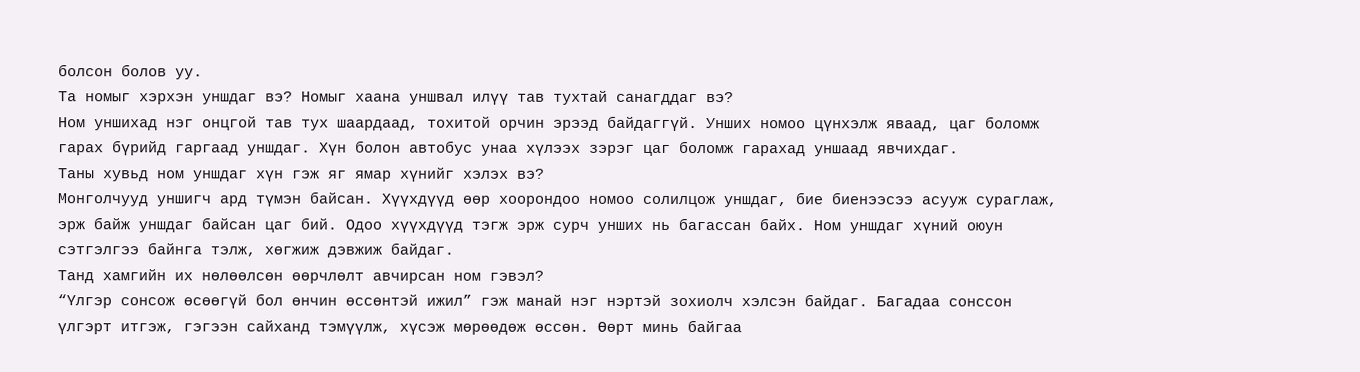болсон болов уу.
Та номыг хэрхэн уншдаг вэ? Номыг хаана уншвал илүү тав тухтай санагддаг вэ?
Ном уншихад нэг онцгой тав тух шаардаад, тохитой орчин эрээд байдаггүй. Унших номоо цүнхэлж яваад, цаг боломж гарах бүрийд гаргаад уншдаг. Хүн болон автобус унаа хүлээх зэрэг цаг боломж гарахад уншаад явчихдаг.
Таны хувьд ном уншдаг хүн гэж яг ямар хүнийг хэлэх вэ?
Монголчууд уншигч ард түмэн байсан. Хүүхдүүд өөр хоорондоо номоо солилцож уншдаг, бие биенээсээ асууж сураглаж, эрж байж уншдаг байсан цаг бий. Одоо хүүхдүүд тэгж эрж сурч унших нь багассан байх. Ном уншдаг хүний оюун сэтгэлгээ байнга тэлж, хөгжиж дэвжиж байдаг.
Танд хамгийн их нөлөөлсөн өөрчлөлт авчирсан ном гэвэл?
“Үлгэр сонсож өсөөгүй бол өнчин өссөнтэй ижил” гэж манай нэг нэртэй зохиолч хэлсэн байдаг. Багадаа сонссон үлгэрт итгэж, гэгээн сайханд тэмүүлж, хүсэж мөрөөдөж өссөн. Өөрт минь байгаа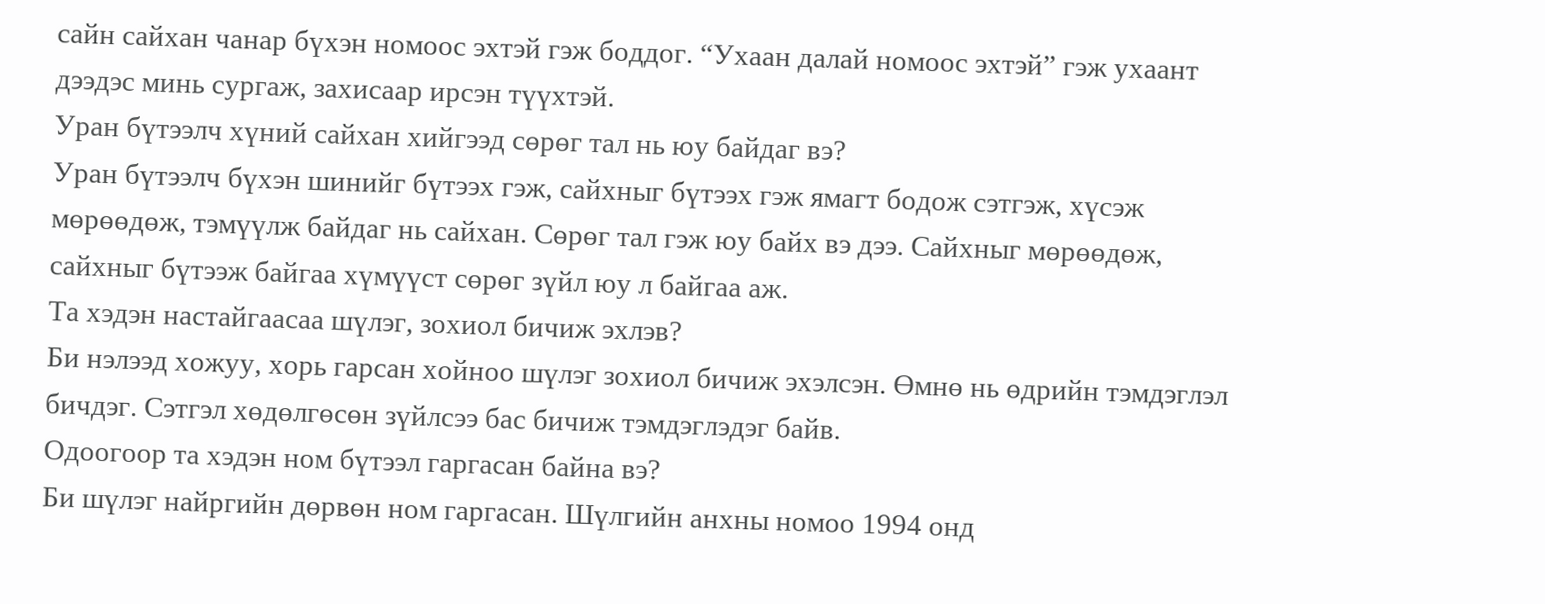сайн сайхан чанар бүхэн номоос эхтэй гэж боддог. “Ухаан далай номоос эхтэй” гэж ухаант дээдэс минь сургаж, захисаар ирсэн түүхтэй.
Уран бүтээлч хүний сайхан хийгээд сөрөг тал нь юу байдаг вэ?
Уран бүтээлч бүхэн шинийг бүтээх гэж, сайхныг бүтээх гэж ямагт бодож сэтгэж, хүсэж мөрөөдөж, тэмүүлж байдаг нь сайхан. Сөрөг тал гэж юу байх вэ дээ. Сайхныг мөрөөдөж, сайхныг бүтээж байгаа хүмүүст сөрөг зүйл юу л байгаа аж.
Та хэдэн настайгаасаа шүлэг, зохиол бичиж эхлэв?
Би нэлээд хожуу, хорь гарсан хойноо шүлэг зохиол бичиж эхэлсэн. Өмнө нь өдрийн тэмдэглэл бичдэг. Сэтгэл хөдөлгөсөн зүйлсээ бас бичиж тэмдэглэдэг байв.
Одоогоор та хэдэн ном бүтээл гаргасан байна вэ?
Би шүлэг найргийн дөрвөн ном гаргасан. Шүлгийн анхны номоо 1994 онд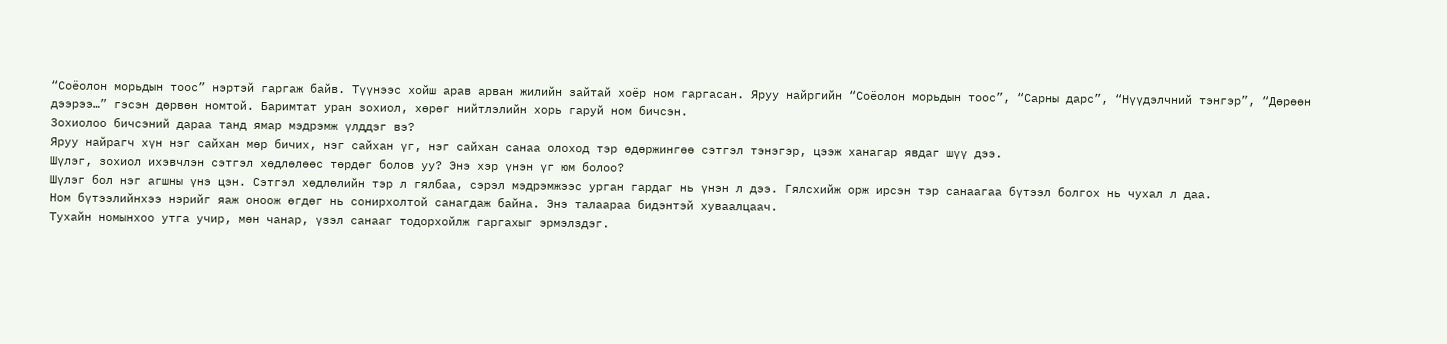“Соёолон морьдын тоос” нэртэй гаргаж байв. Түүнээс хойш арав арван жилийн зайтай хоёр ном гаргасан. Яруу найргийн “Соёолон морьдын тоос”, “Сарны дарс”, “Нүүдэлчний тэнгэр”, “Дөрөөн дээрээ…” гэсэн дөрвөн номтой. Баримтат уран зохиол, хөрөг нийтлэлийн хорь гаруй ном бичсэн.
Зохиолоо бичсэний дараа танд ямар мэдрэмж үлддэг вэ?
Яруу найрагч хүн нэг сайхан мөр бичих, нэг сайхан үг, нэг сайхан санаа олоход тэр өдөржингөө сэтгэл тэнэгэр, цээж ханагар явдаг шүү дээ.
Шүлэг, зохиол ихэвчлэн сэтгэл хөдлөлөөс төрдөг болов уу? Энэ хэр үнэн үг юм болоо?
Шүлэг бол нэг агшны үнэ цэн. Сэтгэл хөдлөлийн тэр л гялбаа, сэрэл мэдрэмжээс урган гардаг нь үнэн л дээ. Гялсхийж орж ирсэн тэр санаагаа бүтээл болгох нь чухал л даа.
Ном бүтээлийнхээ нэрийг яаж оноож өгдөг нь сонирхолтой санагдаж байна. Энэ талаараа бидэнтэй хуваалцаач.
Тухайн номынхоо утга учир, мөн чанар, үзэл санааг тодорхойлж гаргахыг эрмэлздэг.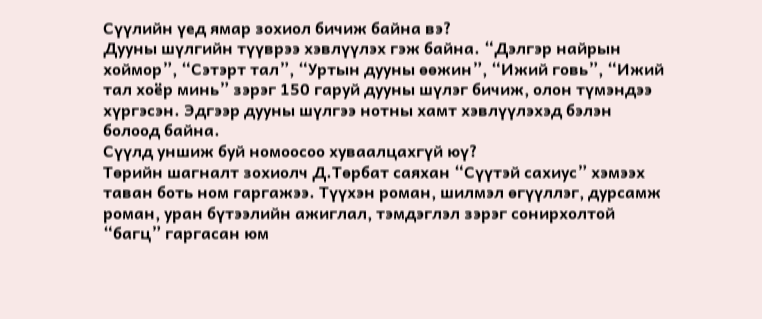Сүүлийн үед ямар зохиол бичиж байна вэ?
Дууны шүлгийн түүврээ хэвлүүлэх гэж байна. “Дэлгэр найрын хоймор”, “Сэтэрт тал”, “Уртын дууны өөжин”, “Ижий говь”, “Ижий тал хоёр минь” зэрэг 150 гаруй дууны шүлэг бичиж, олон түмэндээ хүргэсэн. Эдгээр дууны шүлгээ нотны хамт хэвлүүлэхэд бэлэн болоод байна.
Сүүлд уншиж буй номоосоо хуваалцахгүй юү?
Төрийн шагналт зохиолч Д.Төрбат саяхан “Сүүтэй сахиус” хэмээх таван боть ном гаргажээ. Түүхэн роман, шилмэл өгүүллэг, дурсамж роман, уран бүтээлийн ажиглал, тэмдэглэл зэрэг сонирхолтой “багц” гаргасан юм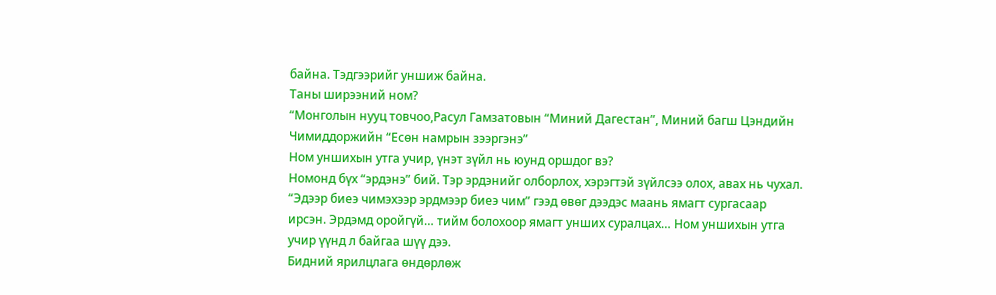байна. Тэдгээрийг уншиж байна.
Таны ширээний ном?
“Монголын нууц товчоо,Расул Гамзатовын “Миний Дагестан”, Миний багш Цэндийн Чимиддоржийн “Есөн намрын зээргэнэ”
Ном уншихын утга учир, үнэт зүйл нь юунд оршдог вэ?
Номонд бүх “эрдэнэ” бий. Тэр эрдэнийг олборлох, хэрэгтэй зүйлсээ олох, авах нь чухал. “Эдээр биеэ чимэхээр эрдмээр биеэ чим” гээд өвөг дээдэс маань ямагт сургасаар ирсэн. Эрдэмд оройгүй… тийм болохоор ямагт унших суралцах… Ном уншихын утга учир үүнд л байгаа шүү дээ.
Бидний ярилцлага өндөрлөж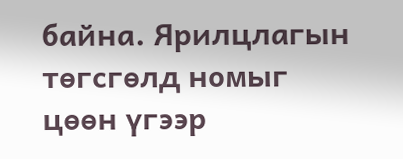байна. Ярилцлагын төгсгөлд номыг цөөн үгээр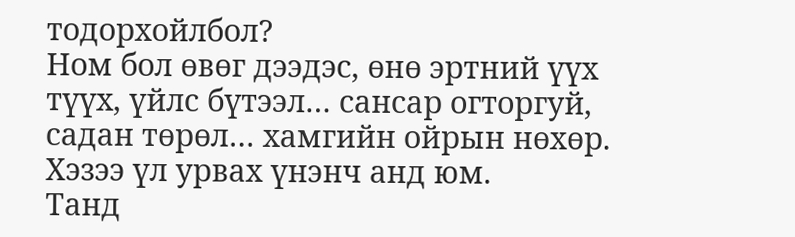тодорхойлбол?
Ном бол өвөг дээдэс, өнө эртний үүх түүх, үйлс бүтээл… сансар огторгуй, садан төрөл… хамгийн ойрын нөхөр. Хэзээ үл урвах үнэнч анд юм.
Танд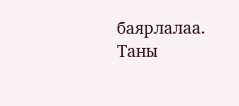баярлалаа. Таны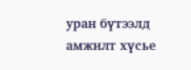уран бүтээлд амжилт хүсье